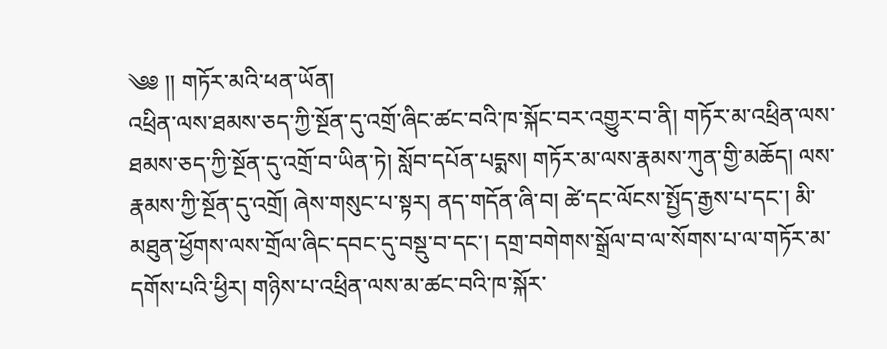༄༅ །། གཏོར་མའི་ཕན་ཡོན།
འཕྲིན་ལས་ཐམས་ཅད་ཀྱི་སྔོན་དུ་འགྲོ་ཞིང་ཚང་བའི་ཁ་སྐོང་བར་འགྱུར་བ་ནི། གཏོར་མ་འཕྲིན་ལས་ཐམས་ཅད་ཀྱི་སྔོན་དུ་འགྲོ་བ་ཡིན་ཏེ། སློབ་དཔོན་པདྨས། གཏོར་མ་ལས་རྣམས་ཀུན་གྱི་མཆོད། ལས་རྣམས་ཀྱི་སྔོན་དུ་འགྲོ། ཞེས་གསུང་པ་སྟར། ནད་གདོན་ཞི་བ། ཚེ་དང་ལོངས་སྤྱོད་རྒྱས་པ་དང་། མི་མཐུན་ཕྱོགས་ལས་གྲོལ་ཞིང་དབང་དུ་བསྡུ་བ་དང་། དགྲ་བགེགས་སྒྲོལ་བ་ལ་སོགས་པ་ལ་གཏོར་མ་དགོས་པའི་ཕྱིར། གཉིས་པ་འཕྲིན་ལས་མ་ཚང་བའི་ཁ་སྐོར་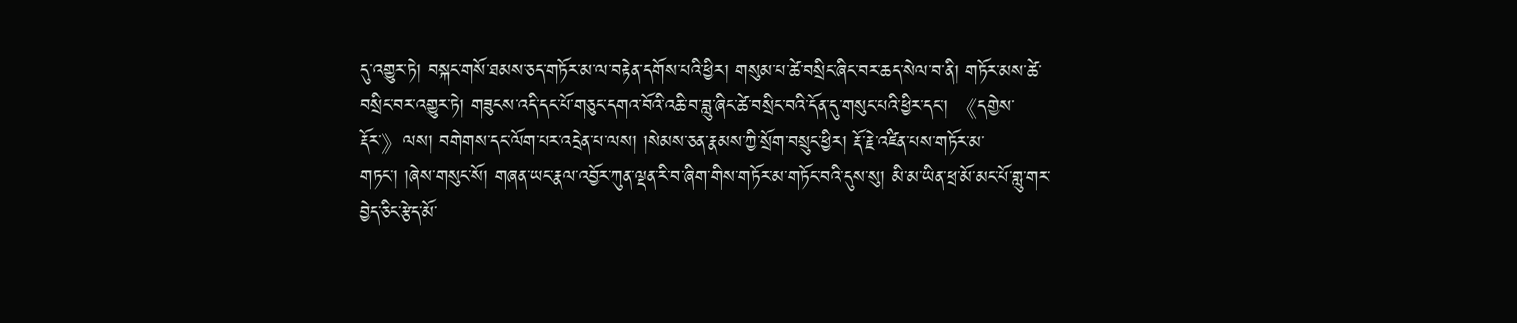དུ་འགྱུར་ཏེ། བསྐང་གསོ་ཐམས་ཅད་གཏོར་མ་ལ་བརྟེན་དགོས་པའི་ཕྱིར། གསུམ་པ་ཚེ་བསྲིང་ཞིང་བར་ཆད་སེལ་བ་ནི། གཏོར་མས་ཚེ་བསྲིང་བར་འགྱུར་ཏེ། གཟུངས་འདི་དང་པོ་གཅུང་དགའ་བོའི་འཆི་བ་བླུ་ཞིང་ཚེ་བསྲིང་བའི་དོན་དུ་གསུང་པའི་ཕྱིར་དང་། 《དགྱེས་རྡོར་》ལས། བགེགས་དང་ལོག་པར་འདྲེན་པ་ལས། །སེམས་ཅན་རྣམས་ཀྱི་སྲོག་བསྲུང་ཕྱིར། རྡོ་རྗེ་འཛིན་པས་གཏོར་མ་གཏང་། །ཞེས་གསུང་སོ། གཞན་ཡང་རྣལ་འབྱོར་ཀུན་ལྡན་རི་བ་ཞིག་གིས་གཏོར་མ་གཏོང་བའི་དུས་སུ། མི་མ་ཡིན་ཕྲ་མོ་མང་པོ་གླུ་གར་བྱེད་ཅིང་རྩེད་མོ་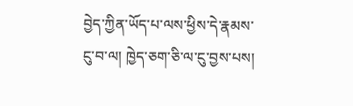བྱེད་ཀྱིན་ཡོད་པ་ལས་ཕྱིས་དེ་རྣམས་ངུ་བ་ལ། ཁྱེད་ཅག་ཅི་ལ་ངུ་བྱས་པས།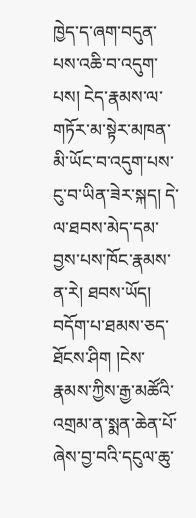ཁྱེད་ད་ཞག་བདུན་པས་འཆི་བ་འདུག་པས། ངེད་རྣམས་ལ་གཏོར་མ་སྟེར་མཁན་མི་ཡོང་བ་འདུག་པས་ངུ་བ་ཡིན་ཟེར་སྐད། དེ་ལ་ཐབས་མེད་དམ་བྱས་པས་ཁོང་རྣམས་ན་རེ། ཐབས་ཡོད། བདོག་པ་ཐམས་ཅད་ཐོངས་ཤིག །ངེས་རྣམས་ཀྱིས་རྒྱ་མཚོའི་འགྲམ་ན་སྨན་ཆེན་པོ་ཞེས་བྱ་བའི་དངུལ་ཆུ་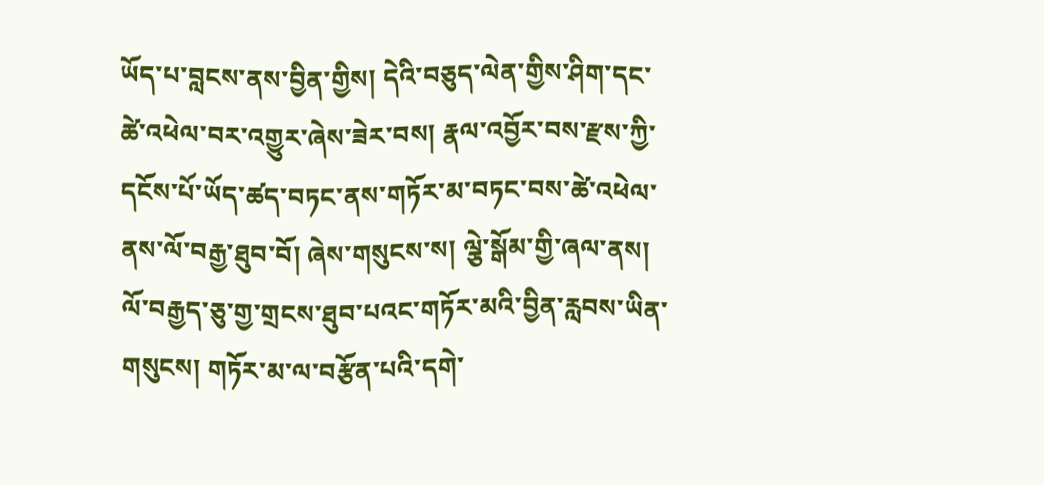ཡོད་པ་བླངས་ནས་བྱིན་གྱིས། དེའི་བཅུད་ལེན་གྱིས་ཤིག་དང་ཚེ་འཕེལ་བར་འགྱུར་ཞེས་ཟེར་བས། རྣལ་འབྱོར་བས་རྫས་ཀྱི་དངོས་པོ་ཡོད་ཚད་བཏང་ནས་གཏོར་མ་བཏང་བས་ཚེ་འཕེལ་ནས་ལོ་བརྒྱ་ཐུབ་བོ། ཞེས་གསུངས་ས། ལྕེ་སྒོམ་གྱི་ཞལ་ནས། ལོ་བརྒྱད་ཅུ་གྱ་གྲངས་ཐུབ་པའང་གཏོར་མའི་བྱིན་རླབས་ཡིན་གསུངས། གཏོར་མ་ལ་བརྩོན་པའི་དགེ་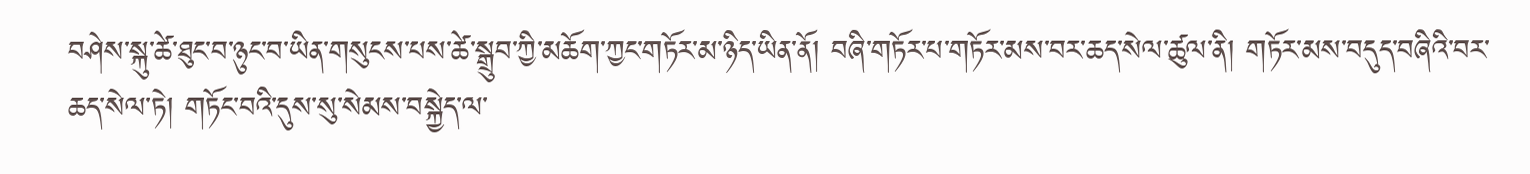བཤེས་སྐུ་ཚེ་ཐུང་བ་ཉུང་བ་ཡིན་གསུངས་པས་ཚེ་སྒྲུབ་ཀྱི་མཆོག་ཀྱང་གཏོར་མ་ཉིད་ཡིན་ནོ། བཞི་གཏོར་པ་གཏོར་མས་བར་ཆད་སེལ་ཚུལ་ནི། གཏོར་མས་བདུད་བཞིའི་བར་ཆད་སེལ་ཏེ། གཏོང་བའི་དུས་སུ་སེམས་བསྐྱེད་ལ་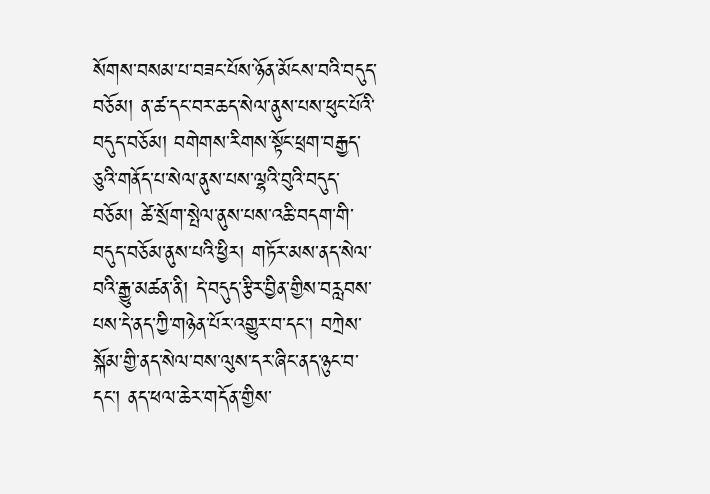སོགས་བསམ་པ་བཟང་པོས་ཉོན་མོངས་བའི་བདུད་བཅོམ། ན་ཚ་དང་བར་ཆད་སེལ་ནུས་པས་ཕུང་པོའི་བདུད་བཅོམ། བགེགས་རིགས་སྟོང་ཕྲག་བརྒྱད་ཅུའི་གནོད་པ་སེལ་ནུས་པས་ལྷའི་བུའི་བདུད་བཅོམ། ཚེ་སྲོག་སྤེལ་ནུས་པས་འཆི་བདག་གི་བདུད་བཅོམ་ནུས་པའི་ཕྱིར། གཏོར་མས་ནད་སེལ་བའི་རྒྱུ་མཚན་ནི། དེ་བདུད་རྩིར་བྱིན་གྱིས་བརླབས་པས་དེ་ནད་ཀྱི་གཉེན་པོར་འགྱུར་བ་དང་། བཀྲེས་སྐོམ་གྱི་ནད་སེལ་བས་ལུས་དར་ཞིང་ནད་ཉུང་བ་དང་། ནད་ཕལ་ཆེར་གདོན་གྱིས་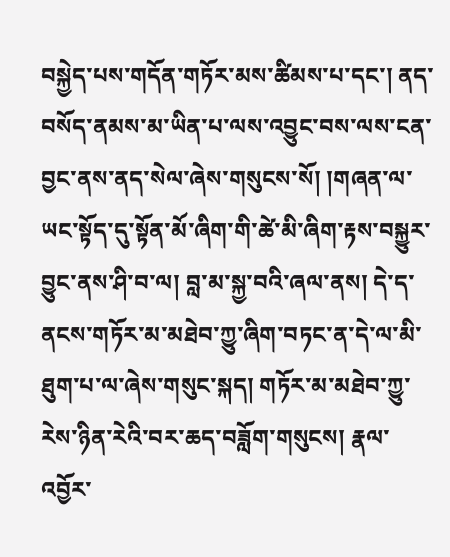བསྐྱེད་པས་གདོན་གཏོར་མས་ཚིམས་པ་དང་། ནད་བསོད་ནམས་མ་ཡིན་པ་ལས་འབྱུང་བས་ལས་ངན་བྱང་ནས་ནད་སེལ་ཞེས་གསུངས་སོ། །གཞན་ལ་ཡང་སྟོད་དུ་སྟོན་མོ་ཞིག་གི་ཚེ་མི་ཞིག་རྟས་བསྐྱུར་བྱུང་ནས་ཤི་བ་ལ། བླ་མ་སྐྱ་བའི་ཞལ་ནས། དེ་ད་ནངས་གཏོར་མ་མཐེབ་ཀྱུ་ཞིག་བཏང་ན་དེ་ལ་མི་ཐུག་པ་ལ་ཞེས་གསུང་སྐད། གཏོར་མ་མཐེབ་ཀྱུ་རེས་ཉིན་རེའི་བར་ཆད་བཟློག་གསུངས། རྣལ་འབྱོར་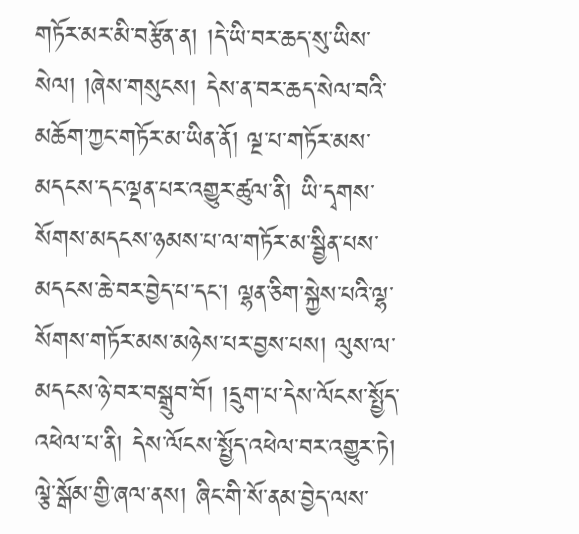གཏོར་མར་མི་བརྩོན་ན། །དེ་ཡི་བར་ཆད་སུ་ཡིས་སེལ། །ཞེས་གསུངས། དེས་ན་བར་ཆད་སེལ་བའི་མཆོག་ཀྱང་གཏོར་མ་ཡིན་ནོ། ལྔ་པ་གཏོར་མས་མདངས་དང་ལྡན་པར་འགྱུར་ཚུལ་ནི། ཡི་དྭགས་སོགས་མདངས་ཉམས་པ་ལ་གཏོར་མ་སྦྱིན་པས་མདངས་ཆེ་བར་བྱེད་པ་དང་། ལྷན་ཅིག་སྐྱེས་པའི་ལྷ་སོགས་གཏོར་མས་མཉེས་པར་བྱས་པས། ལུས་ལ་མདངས་ཉེ་བར་བསྒྲུབ་བོ། །དྲུག་པ་དེས་ལོངས་སྤྱོད་འཕེལ་པ་ནི། དེས་ལོངས་སྤྱོད་འཕེལ་བར་འགྱུར་ཏེ། ལྕེ་སྒོམ་གྱི་ཞལ་ནས། ཞིང་གི་སོ་ནམ་བྱེད་ལས་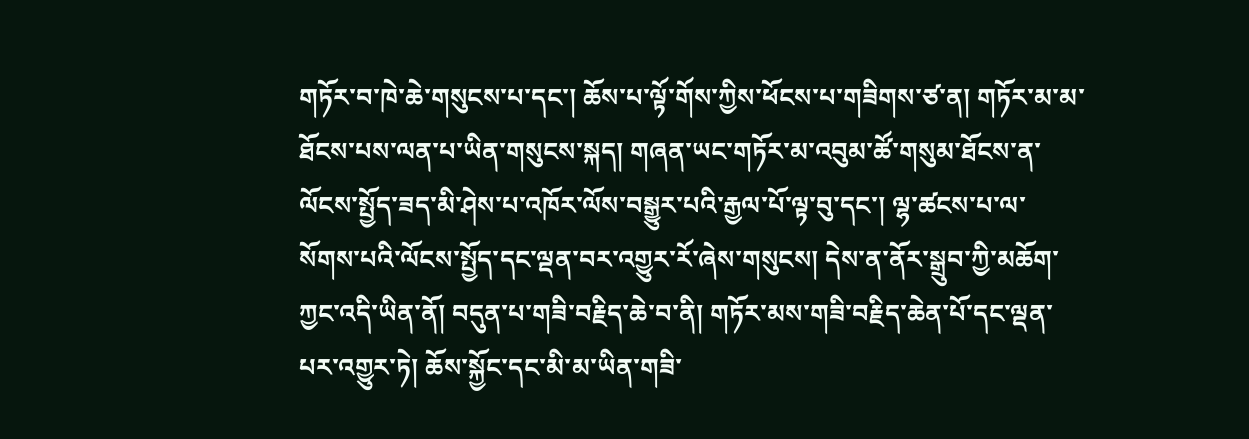གཏོར་བ་ཁེ་ཆེ་གསུངས་པ་དང་། ཆོས་པ་ལྟོ་གོས་ཀྱིས་ཕོངས་པ་གཟིགས་ཙ་ན། གཏོར་མ་མ་ཐོངས་པས་ལན་པ་ཡིན་གསུངས་སྐད། གཞན་ཡང་གཏོར་མ་འབུམ་ཚོ་གསུམ་ཐོངས་ན་ལོངས་སྤྱོད་ཟད་མི་ཤེས་པ་འཁོར་ལོས་བསྒྱུར་པའི་རྒྱལ་པོ་ལྟ་བུ་དང་། ལྷ་ཚངས་པ་ལ་སོགས་པའི་ལོངས་སྤྱོད་དང་ལྡན་བར་འགྱུར་རོ་ཞེས་གསུངས། དེས་ན་ནོར་སྒྲུབ་ཀྱི་མཆོག་ཀྱང་འདི་ཡིན་ནོ། བདུན་པ་གཟི་བརྗིད་ཆེ་བ་ནི། གཏོར་མས་གཟི་བརྗིད་ཆེན་པོ་དང་ལྡན་པར་འགྱུར་ཏེ། ཆོས་སྐྱོང་དང་མི་མ་ཡིན་གཟི་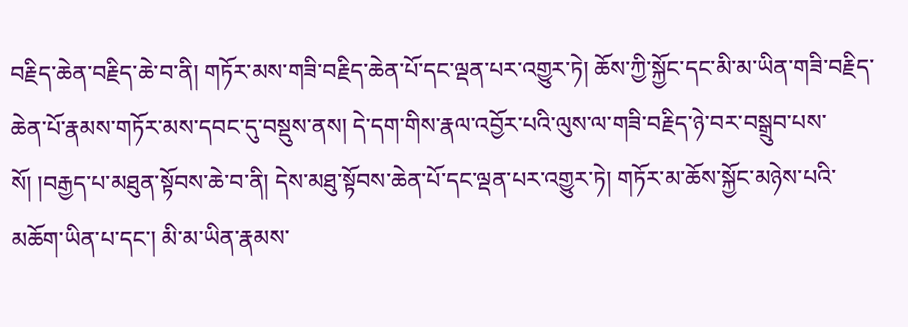བརྗིད་ཆེན་བརྗིད་ཆེ་བ་ནི། གཏོར་མས་གཟི་བརྗིད་ཆེན་པོ་དང་ལྡན་པར་འགྱུར་ཏེ། ཆོས་ཀྱི་སྐྱོང་དང་མི་མ་ཡིན་གཟི་བརྗིད་ཆེན་པོ་རྣམས་གཏོར་མས་དབང་དུ་བསྡུས་ནས། དེ་དག་གིས་རྣལ་འབྱོར་པའི་ལུས་ལ་གཟི་བརྗིད་ཉེ་བར་བསྒྲུབ་པས་སོ། །བརྒྱད་པ་མཐུན་སྟོབས་ཆེ་བ་ནི། དེས་མཐུ་སྟོབས་ཆེན་པོ་དང་ལྡན་པར་འགྱུར་ཏེ། གཏོར་མ་ཆོས་སྐྱོང་མཉེས་པའི་མཆོག་ཡིན་པ་དང་། མི་མ་ཡིན་རྣམས་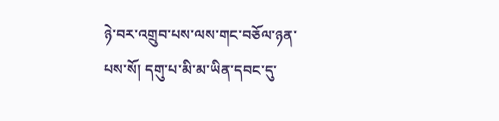ཉེ་བར་འགྲུབ་པས་ལས་གང་བཅོལ་ཉན་པས་སོ། དགུ་པ་མི་མ་ཡིན་དབང་དུ་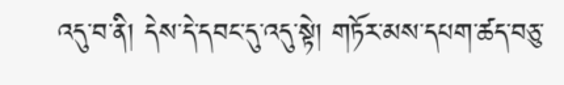འདུ་བ་ནི། དེས་དེ་དབང་དུ་འདུ་སྟེ། གཏོར་མས་དཔག་ཚད་བཅུ་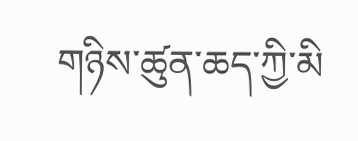གཉིས་ཚུན་ཆད་ཀྱི་མི